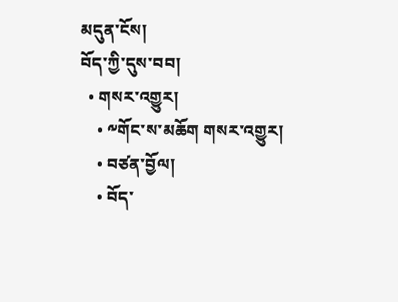མདུན་ངོས།
བོད་ཀྱི་དུས་བབ།
  • གསར་འགྱུར།
    • ༸གོང་ས་མཆོག གསར་འགྱུར།
    • བཙན་བྱོལ།
    • བོད་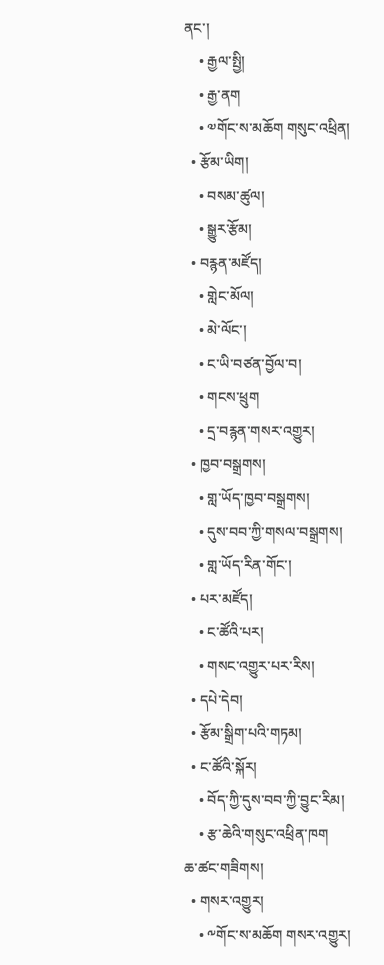ནང་།
    • རྒྱལ་སྤྱི།
    • རྒྱ་ནག
    • ༧གོང་ས་མཆོག གསུང་འཕྲིན།
  • རྩོམ་ཡིག།
    • བསམ་ཚུལ།
    • སྒྱུར་རྩོམ།
  • བརྙན་མཛོད།
    • གླེང་མོལ།
    • མེ་ལོང་།
    • ང་ཡི་བཙན་བྱོལ་བ།
    • གངས་ཕྲུག
    • དྲ་བརྙན་གསར་འགྱུར།
  • ཁྱབ་བསྒྲགས།
    • གླ་ཡོད་ཁྱབ་བསྒྲགས།
    • དུས་བབ་ཀྱི་གསལ་བསྒྲགས།
    • གླ་ཡོད་རིན་གོང་།
  • པར་མཛོད།
    • ང་ཚོའི་པར།
    • གསང་འགྱུར་པར་རིས།
  • དཔེ་དེབ།
  • རྩོམ་སྒྲིག་པའི་གཏམ།
  • ང་ཚོའི་སྐོར།
    • བོད་ཀྱི་དུས་བབ་ཀྱི་བྱུང་རིམ།
    • རྩ་ཆེའི་གསུང་འཕྲིན་ཁག
ཆ་ཚང་གཟིགས།
  • གསར་འགྱུར།
    • ༸གོང་ས་མཆོག གསར་འགྱུར།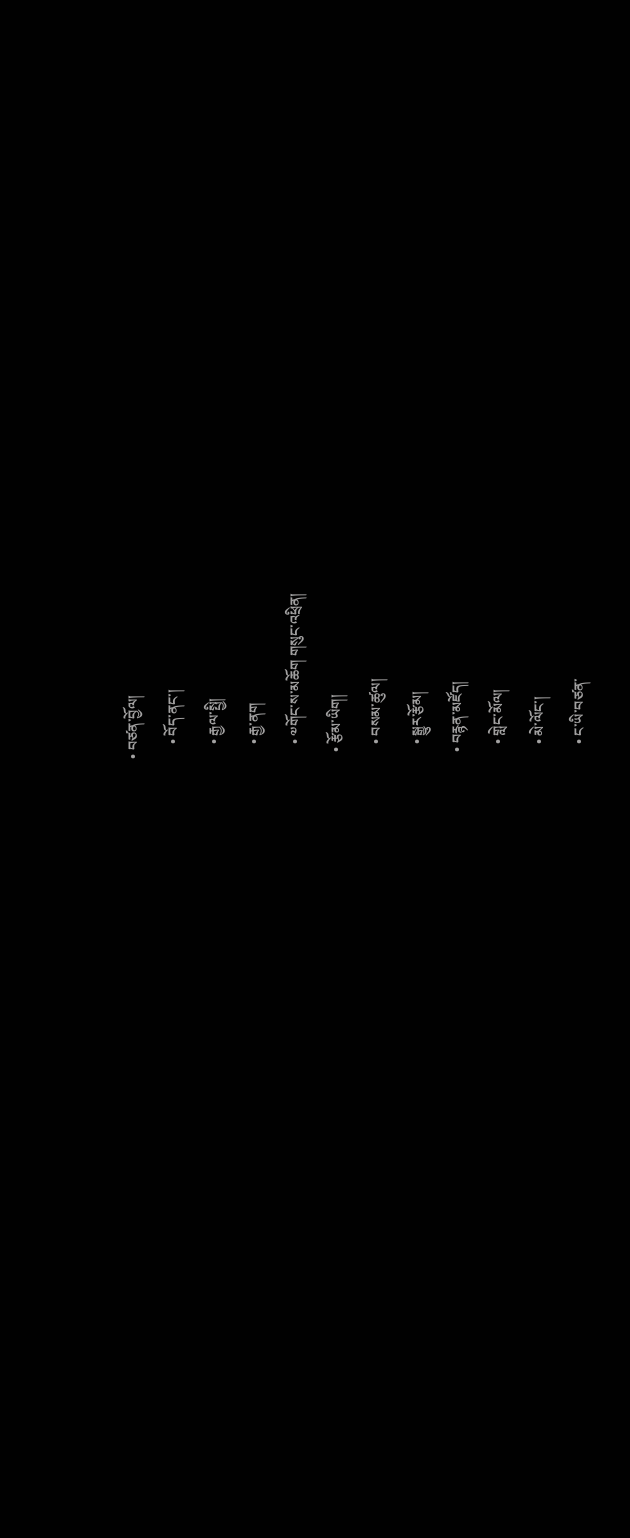• བཙན་བྱོལ།
    • བོད་ནང་།
    • རྒྱལ་སྤྱི།
    • རྒྱ་ནག
    • ༧གོང་ས་མཆོག གསུང་འཕྲིན།
  • རྩོམ་ཡིག།
    • བསམ་ཚུལ།
    • སྒྱུར་རྩོམ།
  • བརྙན་མཛོད།
    • གླེང་མོལ།
    • མེ་ལོང་།
    • ང་ཡི་བཙན་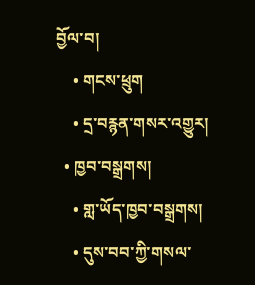བྱོལ་བ།
    • གངས་ཕྲུག
    • དྲ་བརྙན་གསར་འགྱུར།
  • ཁྱབ་བསྒྲགས།
    • གླ་ཡོད་ཁྱབ་བསྒྲགས།
    • དུས་བབ་ཀྱི་གསལ་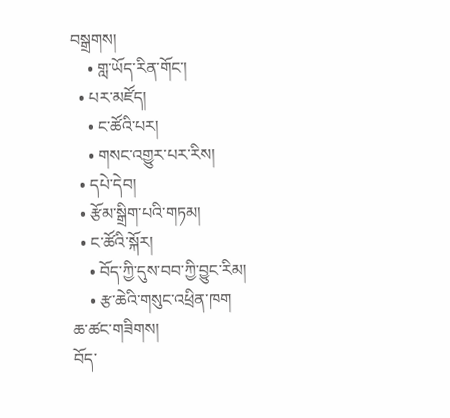བསྒྲགས།
    • གླ་ཡོད་རིན་གོང་།
  • པར་མཛོད།
    • ང་ཚོའི་པར།
    • གསང་འགྱུར་པར་རིས།
  • དཔེ་དེབ།
  • རྩོམ་སྒྲིག་པའི་གཏམ།
  • ང་ཚོའི་སྐོར།
    • བོད་ཀྱི་དུས་བབ་ཀྱི་བྱུང་རིམ།
    • རྩ་ཆེའི་གསུང་འཕྲིན་ཁག
ཆ་ཚང་གཟིགས།
བོད་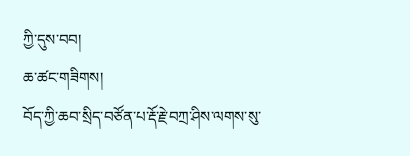ཀྱི་དུས་བབ།
ཆ་ཚང་གཟིགས།
བོད་ཀྱི་ཆབ་སྲིད་བཙོན་པ་རྡོ་རྗེ་བཀྲ་ཤིས་ལགས་སུ་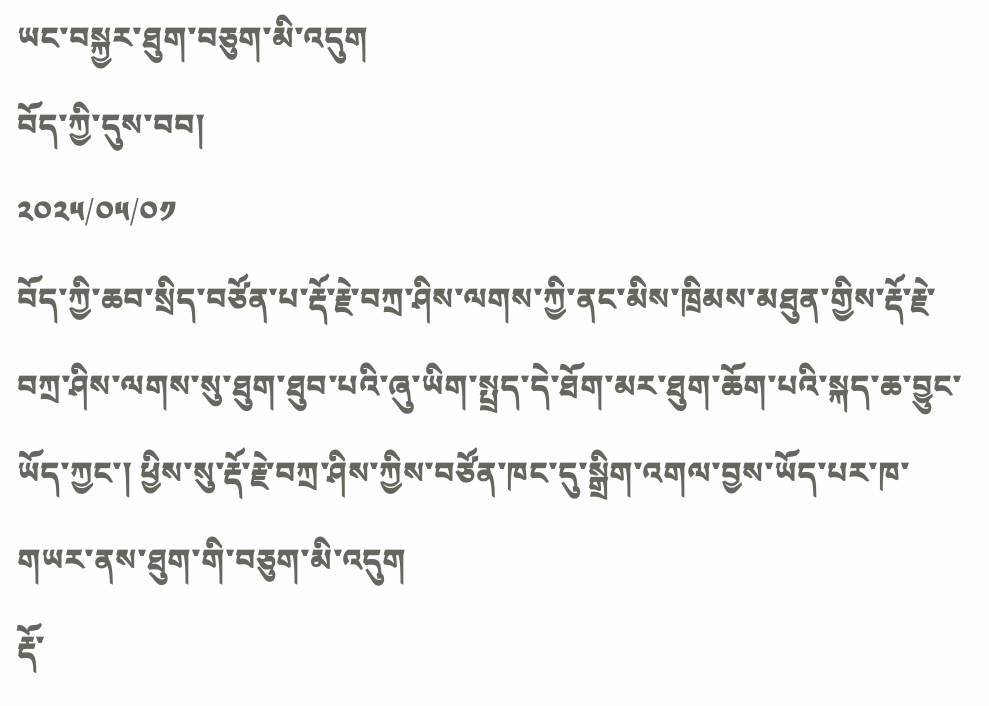ཡང་བསྐྱར་ཐུག་བཅུག་མི་འདུག
བོད་ཀྱི་དུས་བབ།
༢༠༢༥/༠༥/༠༡
བོད་ཀྱི་ཆབ་སྲིད་བཙོན་པ་རྡོ་རྗེ་བཀྲ་ཤིས་ལགས་ཀྱི་ནང་མིས་ཁྲིམས་མཐུན་གྱིས་རྡོ་རྗེ་བཀྲ་ཤིས་ལགས་སུ་ཐུག་ཐུབ་པའི་ཞུ་ཡིག་སྤྲད་དེ་ཐོག་མར་ཐུག་ཆོག་པའི་སྐད་ཆ་བྱུང་ཡོད་ཀྱང་། ཕྱིས་སུ་རྡོ་རྗེ་བཀྲ་ཤིས་ཀྱིས་བཙོན་ཁང་དུ་སྒྲིག་འགལ་བྱས་ཡོད་པར་ཁ་གཡར་ནས་ཐུག་གི་བཅུག་མི་འདུག
རྡོ་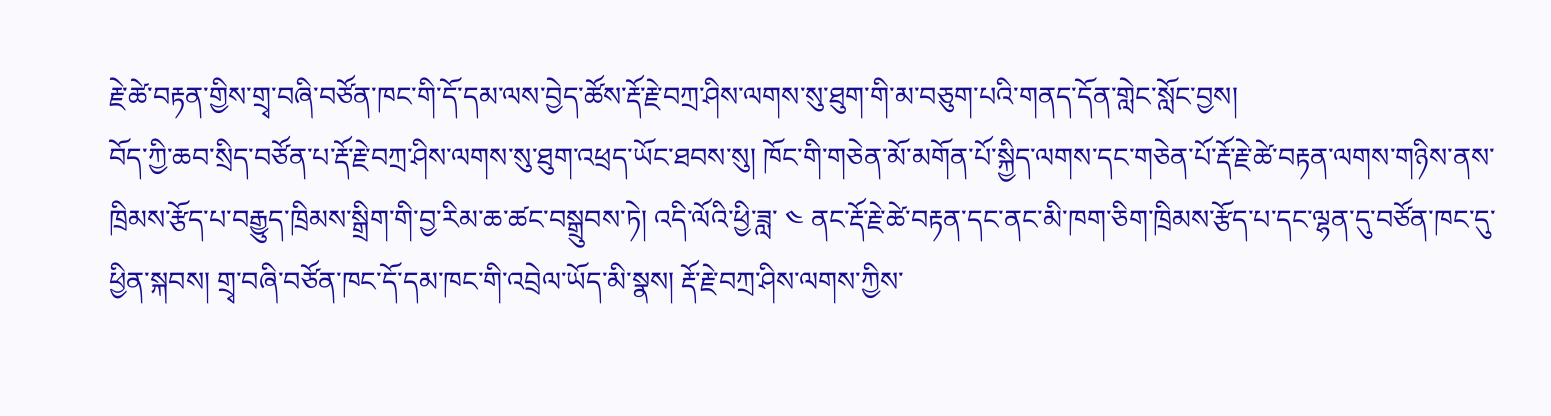རྗེ་ཚེ་བརྟན་གྱིས་གྲྭ་བཞི་བཙོན་ཁང་གི་དོ་དམ་ལས་བྱེད་ཚོས་རྡོ་རྗེ་བཀྲ་ཤིས་ལགས་སུ་ཐུག་གི་མ་བཅུག་པའི་གནད་དོན་གླེང་སློང་བྱས།
བོད་ཀྱི་ཆབ་སྲིད་བཙོན་པ་རྡོ་རྗེ་བཀྲ་ཤིས་ལགས་སུ་ཐུག་འཕྲད་ཡོང་ཐབས་སུ། ཁོང་གི་གཅེན་མོ་མགོན་པོ་སྐྱིད་ལགས་དང་གཅེན་པོ་རྡོ་རྗེ་ཚེ་བརྟན་ལགས་གཉིས་ནས་ཁྲིམས་རྩོད་པ་བརྒྱུད་ཁྲིམས་སྒྲིག་གི་བྱ་རིམ་ཆ་ཚང་བསྒྲུབས་ཏེ། འདི་ལོའི་ཕྱི་ཟླ་ ༤ ནང་རྡོ་རྗེ་ཚེ་བརྟན་དང་ནང་མི་ཁག་ཅིག་ཁྲིམས་རྩོད་པ་དང་ལྷན་དུ་བཙོན་ཁང་དུ་ཕྱིན་སྐབས། གྲྭ་བཞི་བཙོན་ཁང་དོ་དམ་ཁང་གི་འབྲེལ་ཡོད་མི་སྣས། རྡོ་རྗེ་བཀྲ་ཤིས་ལགས་ཀྱིས་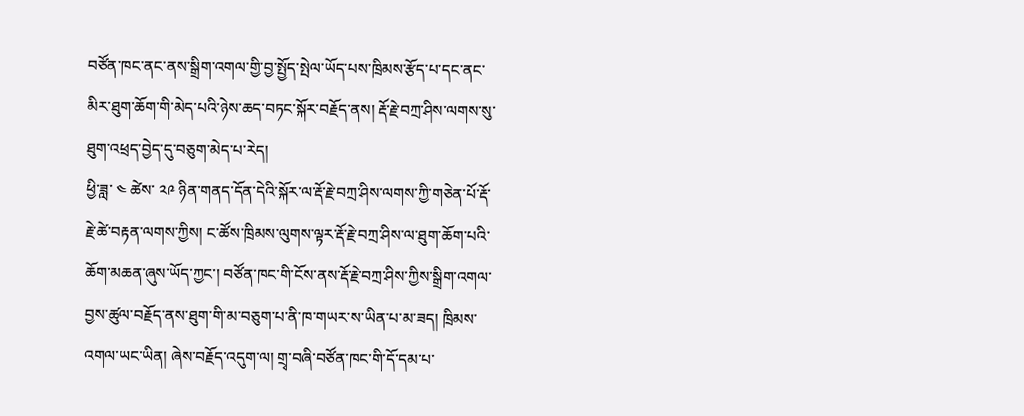བཙོན་ཁང་ནང་ནས་སྒྲིག་འགལ་གྱི་བྱ་སྤྱོད་སྤེལ་ཡོད་པས་ཁྲིམས་རྩོད་པ་དང་ནང་མིར་ཐུག་ཆོག་གི་མེད་པའི་ཉེས་ཆད་བཏང་སྐོར་བརྗོད་ནས། རྡོ་རྗེ་བཀྲ་ཤིས་ལགས་སུ་ཐུག་འཕྲད་བྱེད་དུ་བཅུག་མེད་པ་རེད།
ཕྱི་ཟླ་ ༤ ཚེས་ ༢༩ ཉིན་གནད་དོན་དེའི་སྐོར་ལ་རྡོ་རྗེ་བཀྲ་ཤིས་ལགས་ཀྱི་གཅེན་པོ་རྡོ་རྗེ་ཚེ་བརྟན་ལགས་ཀྱིས། ང་ཚོས་ཁྲིམས་ལུགས་ལྟར་རྡོ་རྗེ་བཀྲ་ཤིས་ལ་ཐུག་ཆོག་པའི་ཆོག་མཆན་ཞུས་ཡོད་ཀྱང་། བཙོན་ཁང་གི་ངོས་ནས་རྡོ་རྗེ་བཀྲ་ཤིས་ཀྱིས་སྒྲིག་འགལ་བྱས་ཚུལ་བརྗོད་ནས་ཐུག་གི་མ་བཅུག་པ་ནི་ཁ་གཡར་ས་ཡིན་པ་མ་ཟད། ཁྲིམས་འགལ་ཡང་ཡིན། ཞེས་བརྗོད་འདུག་ལ། གྲྭ་བཞི་བཙོན་ཁང་གི་དོ་དམ་པ་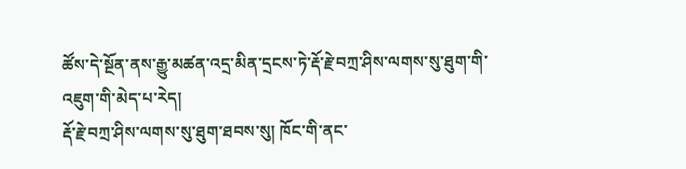ཚོས་དེ་སྔོན་ནས་རྒྱུ་མཚན་འདྲ་མིན་དྲངས་ཏེ་རྡོ་རྗེ་བཀྲ་ཤིས་ལགས་སུ་ཐུག་གི་འཇུག་གི་མེད་པ་རེད།
རྡོ་རྗེ་བཀྲ་ཤིས་ལགས་སུ་ཐུག་ཐབས་སུ། ཁོང་གི་ནང་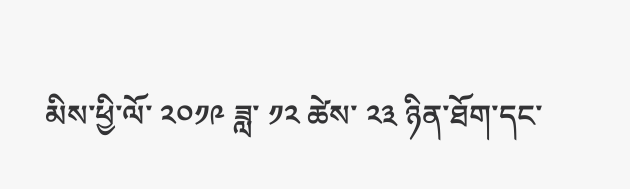མིས་ཕྱི་ལོ་ ༢༠༡༩ ཟླ་ ༡༢ ཚེས་ ༢༣ ཉིན་ཐོག་དང་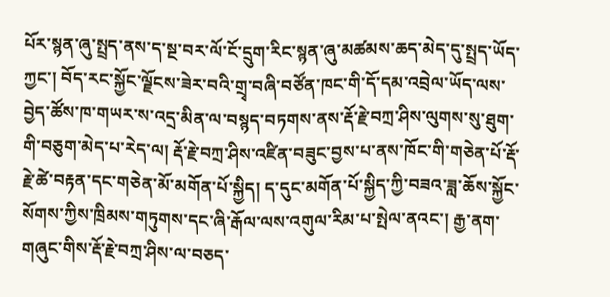པོར་སྙན་ཞུ་སྤྲད་ནས་ད་སྔ་བར་ལོ་ངོ་དྲུག་རིང་སྙན་ཞུ་མཚམས་ཆད་མེད་དུ་སྤྲད་ཡོད་ཀྱང་། བོད་རང་སྐྱོང་ལྗོངས་ཟེར་བའི་གྲྭ་བཞི་བཙོན་ཁང་གི་དོ་དམ་འབྲེལ་ཡོད་ལས་བྱེད་ཚོས་ཁ་གཡར་ས་འདྲ་མིན་ལ་བསྙད་བཏགས་ནས་རྡོ་རྗེ་བཀྲ་ཤིས་ལུགས་སུ་ཐུག་གི་བཅུག་མེད་པ་རེད་ལ། རྡོ་རྗེ་བཀྲ་ཤིས་འཛིན་བཟུང་བྱས་པ་ནས་ཁོང་གི་གཅེན་པོ་རྡོ་རྗེ་ཚེ་བརྟན་དང་གཅེན་མོ་མགོན་པོ་སྐྱིད། ད་དུང་མགོན་པོ་སྐྱིད་ཀྱི་བཟའ་ཟླ་ཆོས་སྐྱོང་སོགས་ཀྱིས་ཁྲིམས་གཏུགས་དང་ཞི་རྒོལ་ལས་འགུལ་རིམ་པ་སྤེལ་ནའང་། རྒྱ་ནག་གཞུང་གིས་རྡོ་རྗེ་བཀྲ་ཤིས་ལ་བཅད་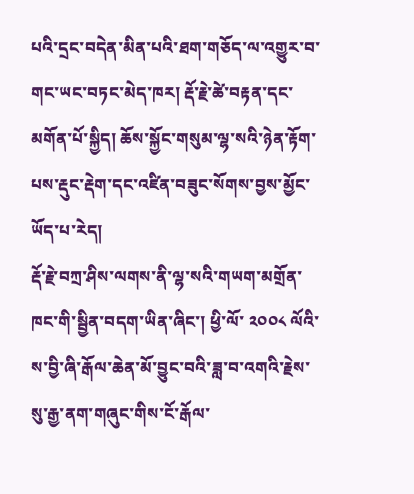པའི་དྲང་བདེན་མིན་པའི་ཐག་གཅོད་ལ་འགྱུར་བ་གང་ཡང་བཏང་མེད་ཁར། རྡོ་རྗེ་ཚེ་བརྟན་དང་མགོན་པོ་སྐྱིད། ཆོས་སྐྱོང་གསུམ་ལྷ་སའི་ཉེན་རྟོག་པས་རྡུང་རྡེག་དང་འཛིན་བཟུང་སོགས་བྱས་མྱོང་ཡོད་པ་རེད།
རྡོ་རྗེ་བཀྲ་ཤིས་ལགས་ནི་ལྷ་སའི་གཡག་མགྲོན་ཁང་གི་སྦྱིན་བདག་ཡིན་ཞིང་། ཕྱི་ལོ་ ༢༠༠༨ ལོའི་ས་བྱི་ཞི་རྒོལ་ཆེན་མོ་བྱུང་བའི་ཟླ་བ་འགའི་རྗེས་སུ་རྒྱ་ནག་གཞུང་གིས་ངོ་རྒོལ་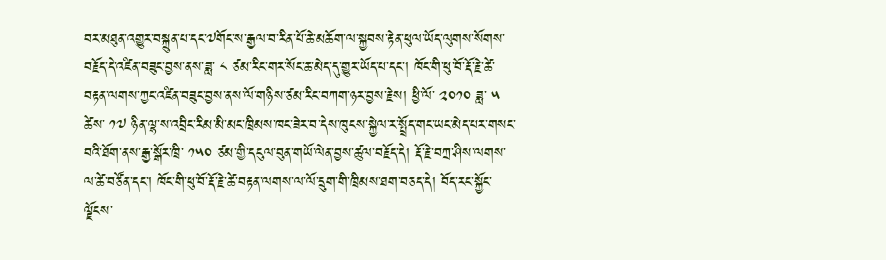བར་མཐུན་འགྱུར་བསྐྲུན་པ་དང་༧གོང་ས་རྒྱལ་བ་རིན་པོ་ཆེ་མཆོག་ལ་སྐྱབས་རྟེན་ཕུལ་ཡོད་ལུགས་སོགས་བརྗོད་དེ་འཛིན་བཟུང་བྱས་ནས་ཟླ་ ༨ ཙམ་རིང་གར་སོང་ཆ་མེད་དུ་གྱུར་ཡོད་པ་དང་། ཁོང་གི་ཕུ་བོ་རྡོ་རྗེ་ཚེ་བརྟན་ལགས་ཀྱང་འཛིན་བཟུང་བྱས་ནས་ལོ་གཉིས་ཙམ་རིང་བཀག་ཉར་བྱས་རྗེས། ཕྱི་ལོ་ ༢༠༡༠ ཟླ་ ༥ ཚེས་ ༡༧ ཉིན་ལྷ་ས་འབྲིང་རིམ་མི་མང་ཁྲིམས་ཁང་ཟེར་བ་དེས་ཁུངས་སྐྱེལ་ར་སྤྲོད་གང་ཡང་མེད་པར་གསང་བའི་ཐོག་ནས་རྒྱ་སྒོར་ཁྲི་ ༡༥༠ ཙམ་གྱི་དངུལ་བུན་གཡོ་ལེན་བྱས་ཚུལ་བརྗོད་དེ། རྡོ་རྗེ་བཀྲ་ཤིས་ལགས་ལ་ཚེ་བཙོན་དང་། ཁོང་གི་ཕུ་བོ་རྡོ་རྗེ་ཚེ་བརྟན་ལགས་ལ་ལོ་དྲུག་གི་ཁྲིམས་ཐག་བཅད་དེ། བོད་རང་སྐྱོང་ལྗོངས་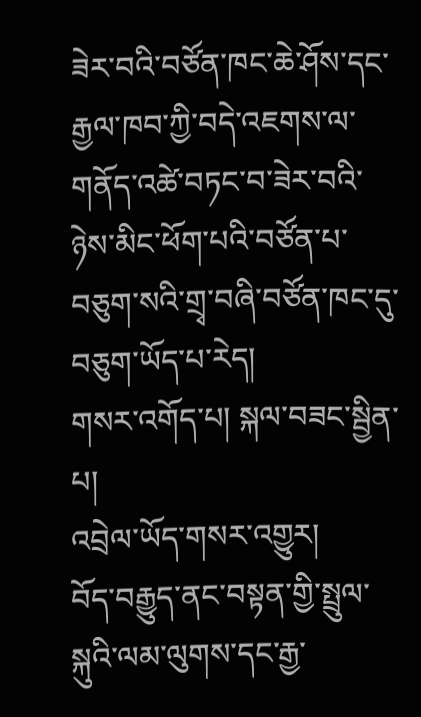ཟེར་བའི་བཙོན་ཁང་ཆེ་ཤོས་དང་རྒྱལ་ཁབ་ཀྱི་བདེ་འཇགས་ལ་གནོད་འཚེ་བཏང་བ་ཟེར་བའི་ཉེས་མིང་ཕོག་པའི་བཙོན་པ་བཅུག་སའི་གྲྭ་བཞི་བཙོན་ཁང་དུ་བཅུག་ཡོད་པ་རེད།
གསར་འགོད་པ། སྐལ་བཟང་སྦྱིན་པ།
འབྲེལ་ཡོད་གསར་འགྱུར།
བོད་བརྒྱུད་ནང་བསྟན་གྱི་སྤྲུལ་སྐུའི་ལམ་ལུགས་དང་རྒྱ་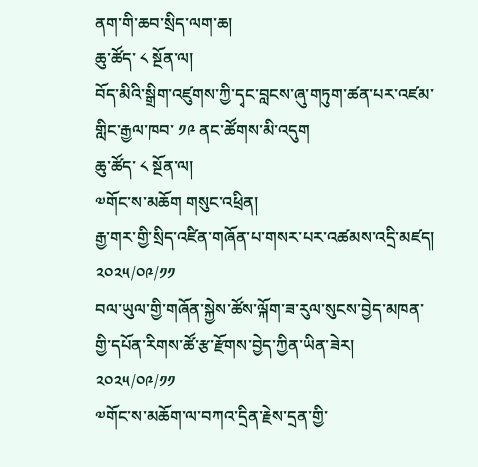ནག་གི་ཆབ་སྲིད་ལག་ཆ།
ཆུ་ཚོད་ ༨ སྔོན་ལ།
བོད་མིའི་སྒྲིག་འཛུགས་ཀྱི་དྭང་བླངས་ཞུ་གཏུག་ཚན་པར་འཛམ་གླིང་རྒྱལ་ཁབ་ ༡༩ ནང་ཚོགས་མི་འདུག
ཆུ་ཚོད་ ༨ སྔོན་ལ།
༧གོང་ས་མཆོག གསུང་འཕྲིན།
རྒྱ་གར་གྱི་སྲིད་འཛིན་གཞོན་པ་གསར་པར་འཚམས་འདྲི་མཛད།
༢༠༢༥/༠༩/༡༡
བལ་ཡུལ་གྱི་གཞོན་སྐྱེས་ཚོས་ལྐོག་ཟ་རུལ་སུངས་བྱེད་མཁན་གྱི་དཔོན་རིགས་ཚོ་རྩ་རྫོགས་བྱེད་ཀྱིན་ཡིན་ཟེར།
༢༠༢༥/༠༩/༡༡
༧གོང་ས་མཆོག་ལ་བཀའ་དྲིན་རྗེས་དྲན་གྱི་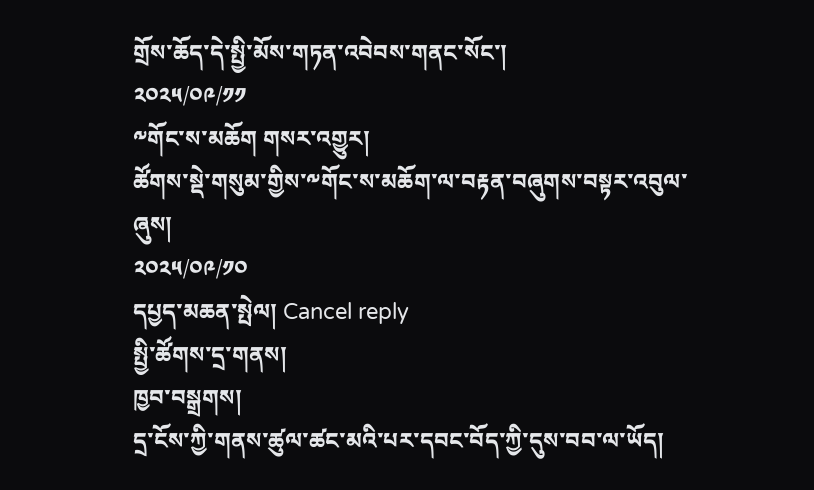གྲོས་ཆོད་དེ་སྤྱི་མོས་གཏན་འབེབས་གནང་སོང་།
༢༠༢༥/༠༩/༡༡
༸གོང་ས་མཆོག གསར་འགྱུར།
ཚོགས་སྡེ་གསུམ་གྱིས་༸གོང་ས་མཆོག་ལ་བརྟན་བཞུགས་བསྟར་འབུལ་ཞུས།
༢༠༢༥/༠༩/༡༠
དཔྱད་མཆན་སྤེལ། Cancel reply
སྤྱི་ཚོགས་དྲ་གནས།
ཁྱབ་བསྒྲགས།
དྲ་ངོས་ཀྱི་གནས་ཚུལ་ཚང་མའི་པར་དབང་བོད་ཀྱི་དུས་བབ་ལ་ཡོད།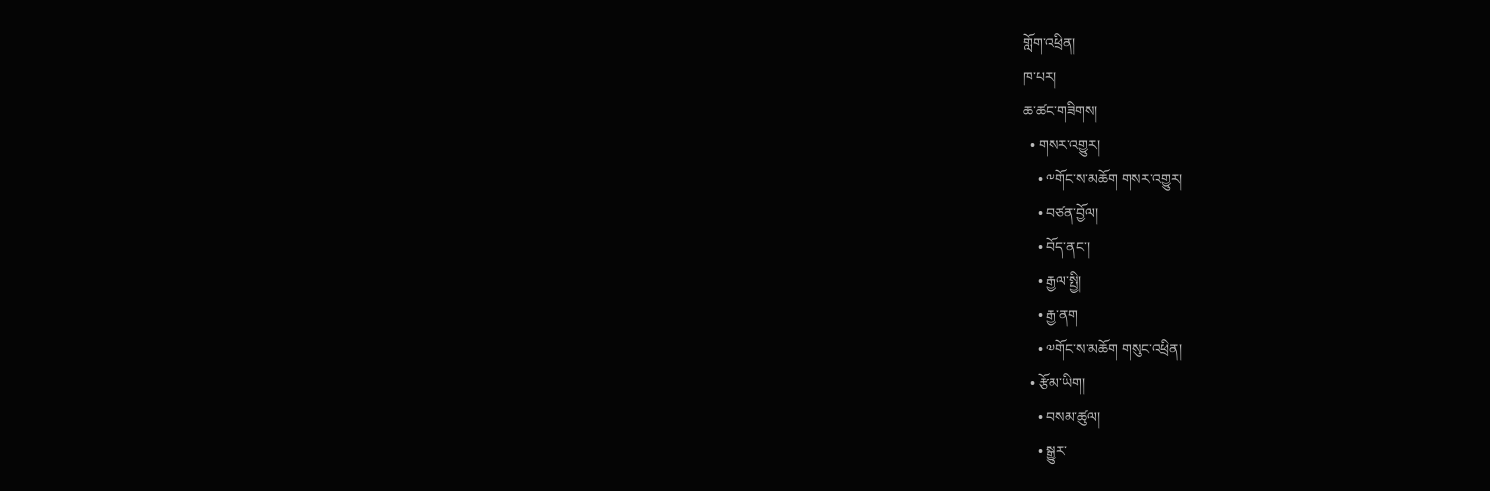གློག་འཕྲིན།
ཁ་པར།
ཆ་ཚང་གཟིགས།
  • གསར་འགྱུར།
    • ༸གོང་ས་མཆོག གསར་འགྱུར།
    • བཙན་བྱོལ།
    • བོད་ནང་།
    • རྒྱལ་སྤྱི།
    • རྒྱ་ནག
    • ༧གོང་ས་མཆོག གསུང་འཕྲིན།
  • རྩོམ་ཡིག།
    • བསམ་ཚུལ།
    • སྒྱུར་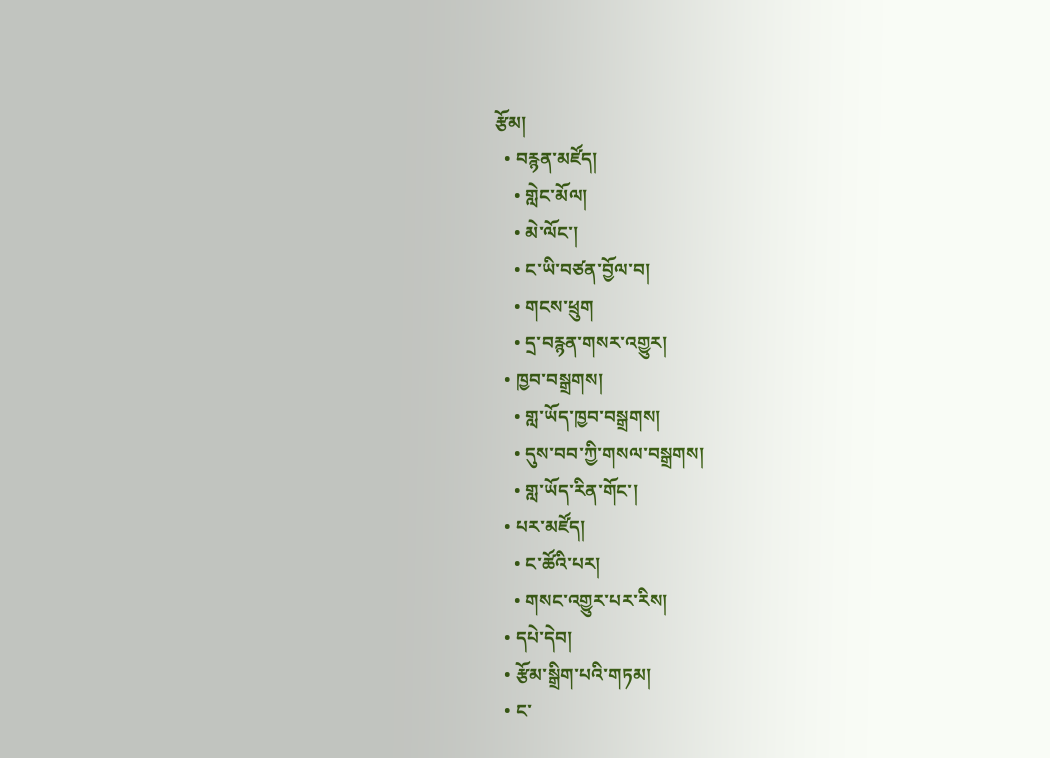རྩོམ།
  • བརྙན་མཛོད།
    • གླེང་མོལ།
    • མེ་ལོང་།
    • ང་ཡི་བཙན་བྱོལ་བ།
    • གངས་ཕྲུག
    • དྲ་བརྙན་གསར་འགྱུར།
  • ཁྱབ་བསྒྲགས།
    • གླ་ཡོད་ཁྱབ་བསྒྲགས།
    • དུས་བབ་ཀྱི་གསལ་བསྒྲགས།
    • གླ་ཡོད་རིན་གོང་།
  • པར་མཛོད།
    • ང་ཚོའི་པར།
    • གསང་འགྱུར་པར་རིས།
  • དཔེ་དེབ།
  • རྩོམ་སྒྲིག་པའི་གཏམ།
  • ང་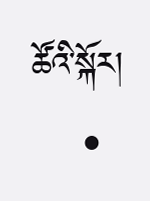ཚོའི་སྐོར།
    •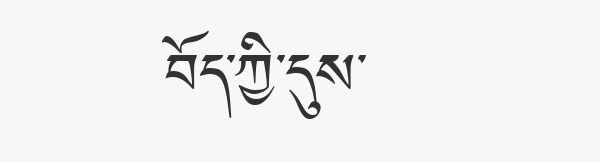བོད་ཀྱི་དུས་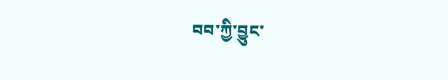བབ་ཀྱི་བྱུང་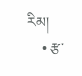རིམ།
    • རྩ་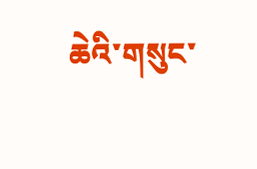ཆེའི་གསུང་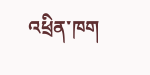འཕྲིན་ཁག